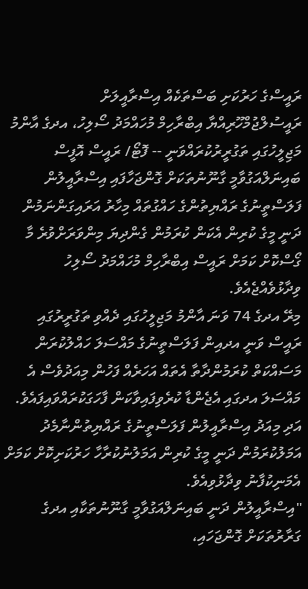ރައީސްގެ ހަރުކަށި ބަސްތަކެއް އިސްރާއީލަށް
ރައީސުލްޖުމްހޫރިއްޔާ އިބްރާހިމް މުހައްމަދު ސޯލިހު، އދގެ އާންމު މަޖިލީހުގައި ތަގުރީރުކުރައްވަނީ -- ފޮޓޯ/ ރައީސް އޮފީސް
ބައިނަލްއަގުވާމީ ގާނޫނުތަކަށް ގޮންޖަހާފައި އިސްރާއީލުން ފަލަސްތީނުގެ ރައްޔިތުންގެ ހައްގުތައް މިހާރު އަރައިގަންނަމުން ދަނީ މީގެ ކުރިން އެކަން ކުރަމުން ގެންދިޔަ މިންވަރަށްވުރެ މާ ގޯސްކޮށް ކަމަށް ރައީސް އިބްރާހިމް މުހައްމަދު ސޯލިހު ވިދާޅުވެއްޖެއެވެ.
މިރޭ އދގެ 74 ވަނަ އާންމު މަޖިލީހުގައި ދެއްވި ތަގުރީރުގައި ރައީސް ވަނީ އދއިން ފަލަސްތީނުގެ މައްސަލަ ހައްލުކުރަން މަސައްކަތް ކުރަމުންދާތާ އެތައް އަހަރެއް ފަހުން މިއަދުވެސް އެ މައްސަލަ އދގައި އެޖެންޑާ ކުރެވިފައިވާކަން ފާހަގަކުރައްވައިފައެވެ. އަދި މިއަދު އިސްރާއީލުން ފަލަސްތީނުގެ ރައްޔިތުންނާމެދު އަމަލުކުރަމުން ދަނީ މީގެ ކުރިން އަމަލުނުކުރާހާ ހަރުކަށިކޮށް ކަމަށް އެމަނިކުފާނު ވިދާޅުވިއެވެ.
"އިސްރާއީލުން ދަނީ ބައިނަލްއަގުވާމީ ގާނޫނުތަކާއި އދގެ ގަރާރުތަކަށް ގޮންޖަހައި،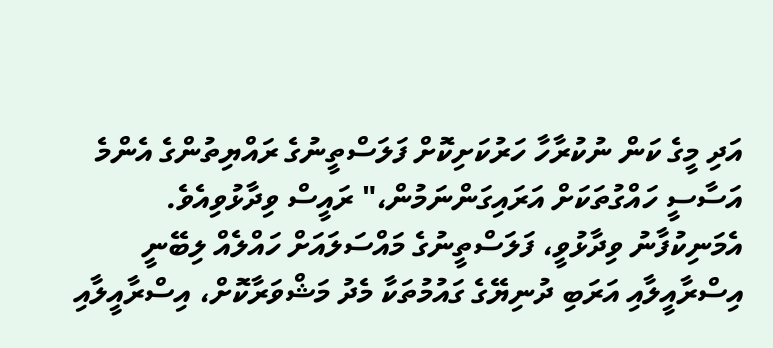އަދި މީގެ ކަން ނުކުރާހާ ހަރުކަށިކޮށް ފަލަސްތީނުގެ ރައްޔިތުންގެ އެންމެ އަސާސީ ހައްގުތަކަށް އަރައިގަންނަމުން،" ރައީސް ވިދާޅުވިއެވެ.
އެމަނިކުފާނު ވިދާޅުވީ، ފަލަސްތީނުގެ މައްސަލައަށް ހައްލެއް ލިބޭނީ އިސްރާއީލާއި އަރަބި ދުނިޔޭގެ ގައުމުތަކާ މެދު މަޝްވަރާކޮށް، އިސްރާއީލާއި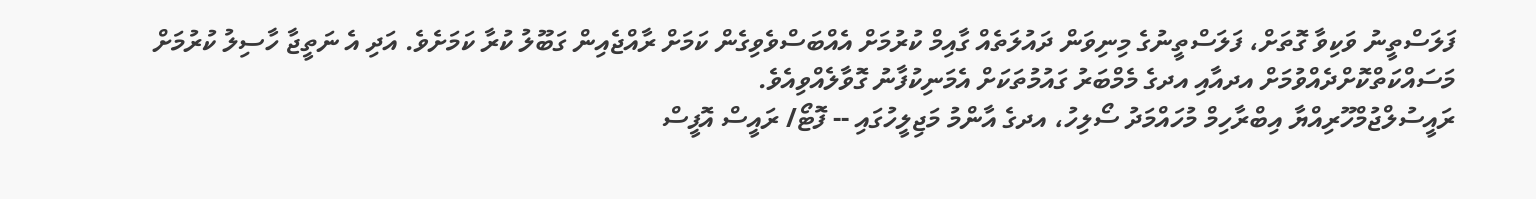ފަލަސްތީނު ވަކިވާ ގޮތަށް، ފަލަސްތީނުގެ މިނިވަން ދައުލަތެއް ގާއިމް ކުރުމަށް އެއްބަސްވެވިގެން ކަމަށް ރާއްޖެއިން ގަބޫލު ކުރާ ކަމަށެވެ. އަދި އެ ނަތީޖާ ހާސިލު ކުރުމަށް މަސައްކަތްކޮށްދެއްވުމަށް އދއާއި އދގެ މެމްބަރު ގައުމުތަކަށް އެމަނިކުފާނު ގޮވާލެއްވިއެވެ.
ރައީސުލްޖުމްހޫރިއްޔާ އިބްރާހިމް މުހައްމަދު ސޯލިހު، އދގެ އާންމު މަޖިލީހުގައި -- ފޮޓޯ/ ރައީސް އޮފީސް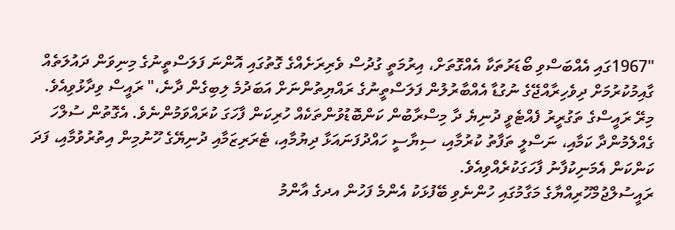"1967ގައި އެއްބަސްވި ބޯޑަރުތަކާ އެއްގޮތަށް، އިރުމަތީ ގުދުސް ވެރިރަށެއްގެ ގޮތުގައި އޮންނަ ފަލަސްތީނުގެ މިނިވަން ދައުލަތެއް ގާއިމުކުރުމަށް ދިވެހިރާއްޖޭގެ ނުގުޑާ އެއްބާރުލުން ފަލަސްތީނުގެ ރައްޔިތުންނަށް އަބަދުމެ ލިބިގެން ދާނެ،" ރައީސް ވިދާޅުވިއެވެ.
މިރޭ ރައީސްގެ ތަގުރީރު ފެއްޓެވީ ދުނިޔެ ދާ މިސްރާބުން ކަންބޮޑުވުންތަކެއް ހުރިކަން ފާހަގަ ކުރައްވަމުންނެވެ. އެގޮތުން ސުލްހަ ގެއްލެމުންދާ ކަމާއި، ނަސްލީ ތަފާތު ކުރުމާއި، ސިޔާސީ ހައްދުފަނައަޅާ ދިޔުމާއި، ޓެރަރިޒަމާއި ދުނިޔޭގެ ހޫނުމިން އިތުރުވުމާއި، ފަދަ ކަންކަން އެމަނިކުފާނު ފާހަގަކުރެއްވިއެވެ.
ރައީސުލްޖުމްހޫރިއްޔާގެ މަގާމުގައި ހުންނެވި ބޭފުޅަކު އެންމެ ފަހުން އދގެ އާންމު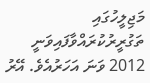މަޖިލީހުގައި ތަގުރީރުކުރައްވާފައިވަނީ 2012 ވަނަ އަހަރުއެވެ. އޭރު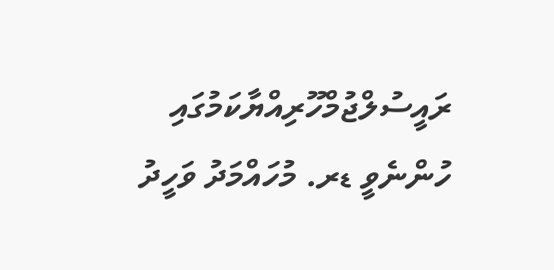ރައީސުލްޖުމްހޫރިއްޔާކަމުގައި ހުންނެވީ ޑރ. މުހައްމަދު ވަހީދު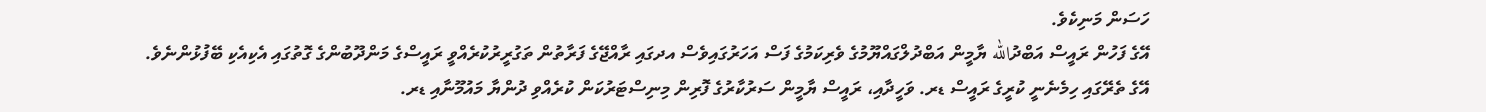ހަސަން މަނިކެވެ.
އޭގެ ފަހުން ރައީސް އަބްދުالله ޔާމީން އަބްދުލްގައްޔޫމުގެ ވެރިކަމުގެ ފަސް އަހަރުގައިވެސް އދގައި ރާއްޖޭގެ ފަރާތުން ތަގުރީރުކުރެއްވީ ރައީސްގެ މަންދޫބުންގެ ގޮތުގައި އެކިއެކި ބޭފުޅުންނެވެ. އޭގެ ތެރޭގައި ހިމެނެނީ ކުރީގެ ރައީސް ޑރ. ވަހީދާއި، ރައީސް ޔާމީން ސަރުކާރުގެ ފޮރިން މިނިސްޓަރުކަން ކުރެއްވި ދުންޔާ މައުމޫނާއި ޑރ.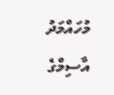މުހައްމަދު އާސިމްގެ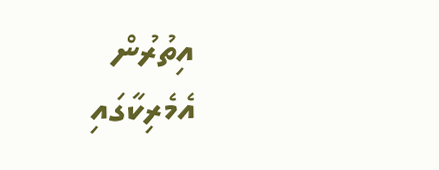އިތުރުން އެމެރިކާގައި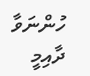ހުންނަވާ ދާއިމީ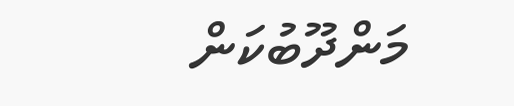މަންދޫބުކަން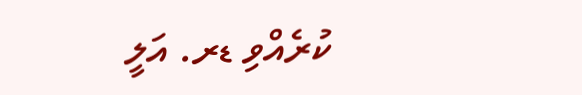ކުރެއްވި ޑރ. އަލީ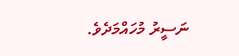ނަސީރު މުހައްމަދެވެ.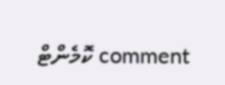comment ކޮމެންޓް